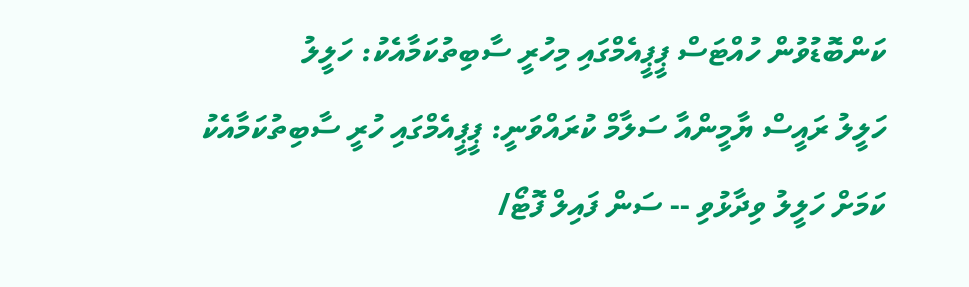ކަންބޮޑުވުން ހުއްޓަސް ޕީޕީއެމްގައި މިހުރީ ސާބިތުކަމާއެކު: ހަލީލު
ހަލީލު ރައީސް ޔާމީންއާ ސަލާމް ކުރައްވަނީ: ޕީޕީއެމްގައި ހުރީ ސާބިތުކަމާއެކު ކަމަށް ހަލީލު ވިދާޅުވި -- ސަން ފައިލް ފޮޓޯ/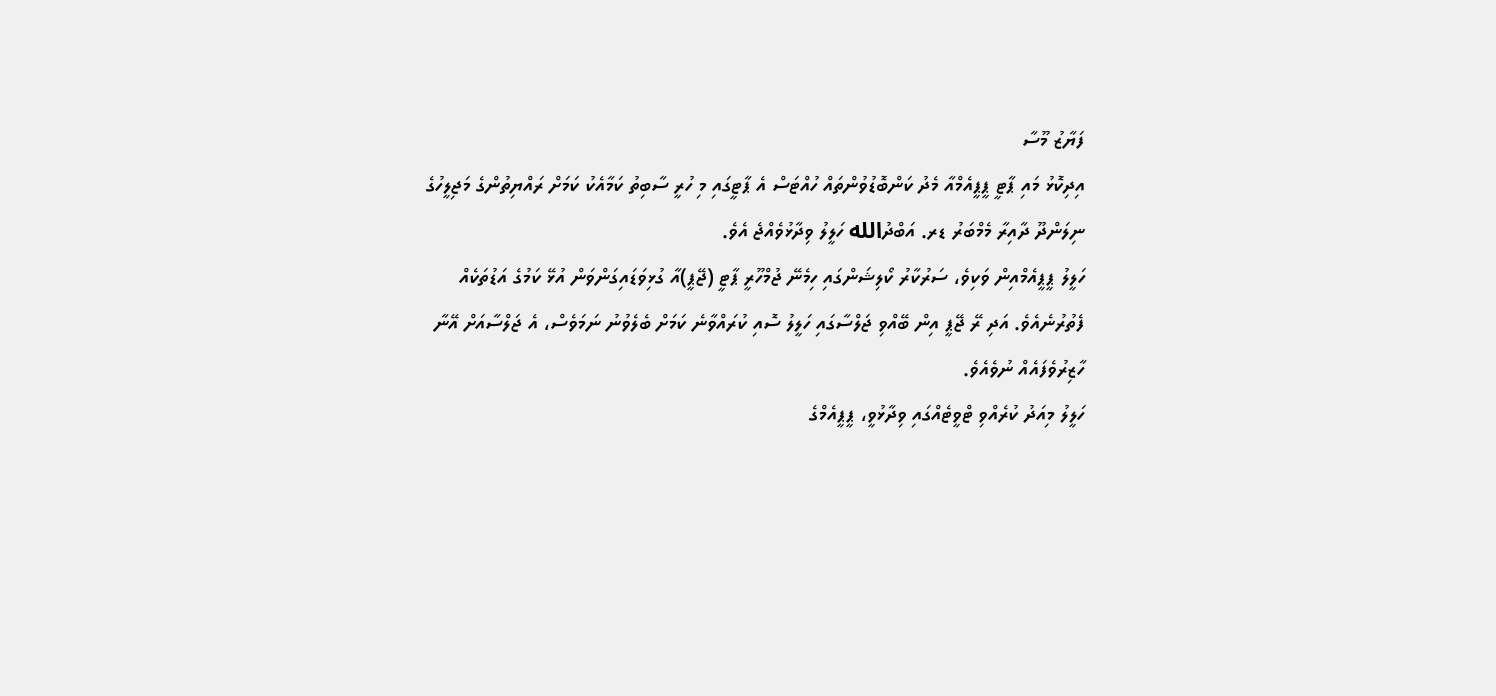ފަޔާޒު މޫސާ
އިދިކޮޅު މައި ޕާޓީ ޕީޕީއެމްއާ މެދު ކަންބޮޑުވުންތައް ހުއްޓަސް އެ ޕާޓީގައި މި ހުރީ ސާބިތު ކަމާއެކު ކަމަށް ރައްޔިތުންގެ މަޖިލީހުގެ ނިލަންދޫ ދާއިރާ މެމްބަރު ޑރ. އަބްދުالله ހަލީލު ވިދާޅުވެއްޖެ އެވެ.
ހަލީލު ޕީޕީއެމްއިން ވަކިވެ، ސަރުކާރު ކޯލިޝަންގައި ހިމެނޭ ޖުމްހޫރީ ޕާޓީ (ޖޭޕީ)އާ ގުޅިވަޑައިގަންވަން އުޅޭ ކަމުގެ އަޑުތަކެއް ފެތުރުނެއެވެ. އަދި ރޭ ޖޭޕީ އިން ބޭއްވި ޖަލްސާގައި ހަލީލު ސޮއި ކުރައްވާނެ ކަމަށް ބެލެވުނު ނަމަވެސް، އެ ޖަލްސާއަށް އޭނާ ހާޒިރުވެފައެއް ނުވެއެވެ.
ހަލީލު މިއަދު ކުރެއްވި ޓްވީޓެއްގައި ވިދާޅުވީ، ޕީޕީއެމްގެ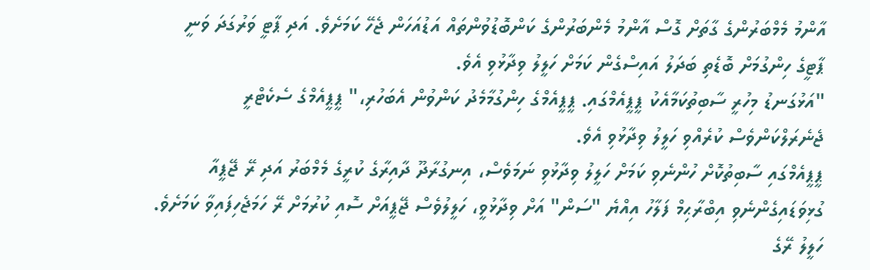އާންމު މެމްބަރުންގެ ގާތަށް ގޮސް އާންމު މެންބަރުންގެ ކަންބޮޑުވުންތައް އަޑުއަހަން ޖެހޭ ކަމަށެވެ. އަދި ޕާޓީ ވަރުގަދަ ވަނީ ޕާޓީގެ ހިންގުމަށް ބޮޑެތި ބަދަލު އައިސްގެން ކަމަށް ހަލީލު ވިދާޅުވި އެވެ.
"އަޅުގަނޑު މިހުރީ ސާބިތުކަމާއެކު ޕީޕީއެމްގައި. ޕީޕީއެމްގެ ހިންގުމާމެދު ކަންވުން އެބަހުރި،" ޕީޕީއެމްގެ ސެކެޓްރީ ޖެނެރަލްކަންވެސް ކުރެއްވި ހަލީލު ވިދާޅުވި އެވެ.
ޕީޕީއެމްގައި ސާބިތުކޮށް ހުންނެވި ކަމަށް ހަލީލު ވިދާޅުވި ނަމަވެސް، އިނގުރާދޫ ދާއިރާގެ ކުރީގެ މެމްބަރު އަދި ރޭ ޖޭޕީއާ ގުޅިވަޑައިގެންނެވި އިބްރާޙިމް ފަލާހު އިއްޔެ "ސަން" އަށް ވިދާޅުވީ، ހަލީލުވެސް ޖޭޕީއަށް ސޮއި ކުރުމަށް ރޭ ހަމަޖެހިފައިވާ ކަމަށެވެ. ހަލީލު ރޭގެ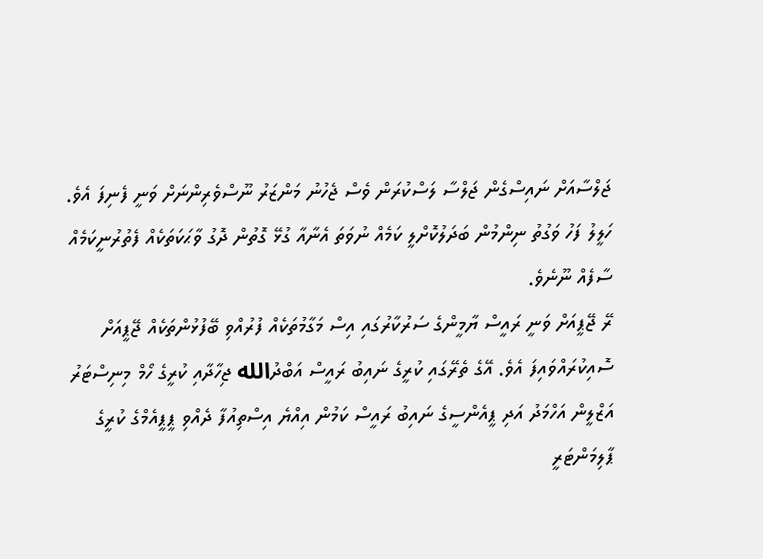ޖަލްސާއަށް ނައިސްގެން ޖަލްސާ ލަސްކުރަން ވެސް ޖެހުނު މަންޒަރު ނޫސްވެރިންނަށް ވަނީ ފެނިފަ އެވެ. ހަލީލު ފަހު ވަގުތު ނިންމުން ބަދަލުކޮށްލީ ކަމެއް ނުވަތަ އެނާއާ ގުޅޭ ގޮތުން ދޮގު ވާޙަކަތަކެއް ފެތުރުނީކަމެއް ސާފެއް ނޫނެވެ.
ރޭ ޖޭޕީއަށް ވަނީ ރައީސް ޔާމީންގެ ސަރުކާރުގައި އިސް މަގާމުތަކެއް ފުރުއްވި ބޭފުޅުންތަކެއް ޖޭޕީއަށް ސޮއިކުރައްވައިފަ އެވެ. އޭގެ ތެރޭގައި ކުރީގެ ނައިބު ރައީސް އަބްދުالله ޖިހާދާއި ކުރީގެ ހޯމް މިނިސްޓަރު އަޒްލީން އަހްމަދު އަދި ޕީއެންސީގެ ނައިބު ރައީސް ކަމުން އިއްޔެ އިސްތިއުފާ ދެއްވި ޕީޕީއެމްގެ ކުރީގެ ޕާލިމަންޓަރީ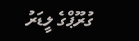ގުރޫޕްގެ ލީޑަރު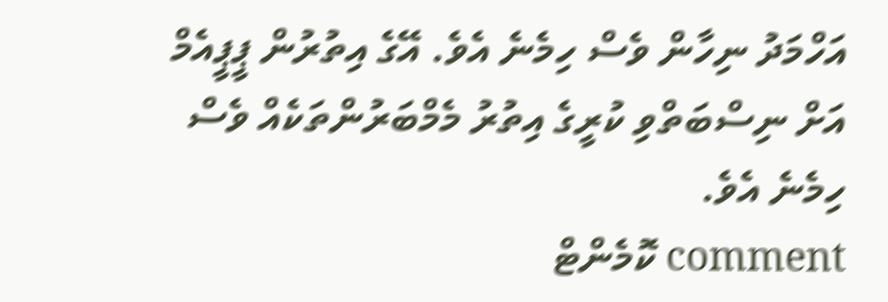އަހްމަދު ނިހާން ވެސް ހިމެނެ އެވެ. އޭގެ އިތުރުން ޕީޕީއެމް އަށް ނިސްބަތްވި ކުރީގެ އިތުރު މެމްބަރުންތަކެއް ވެސް ހިމެނެ އެވެ.
comment ކޮމެންޓް